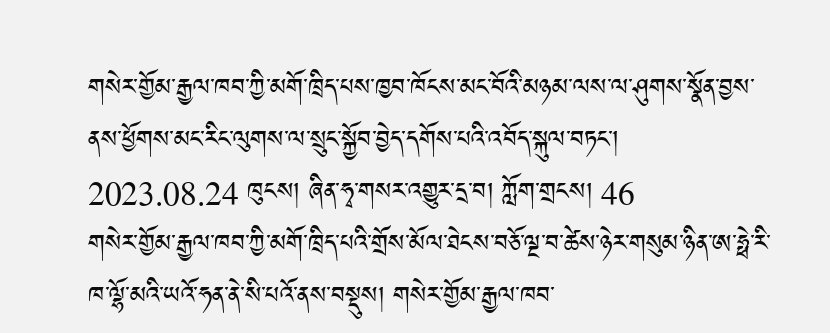གསེར་གྱོམ་རྒྱལ་ཁབ་ཀྱི་མགོ་ཁྲིད་པས་ཁྱབ་ཁོངས་མང་བོའི་མཉམ་ལས་ལ་ཤུགས་སྣོན་བྱས་ནས་ཕྱོགས་མང་རིང་ལུགས་ལ་སྲུང་སྐྱོབ་བྱེད་དགོས་པའི་འབོད་སྐུལ་བཏང་།
2023.08.24 ཁུངས། ཞིན་ཧྭ་གསར་འགྱུར་དྲ་བ། ཀློག་གྲངས། 46
གསེར་གྱོམ་རྒྱལ་ཁབ་ཀྱི་མགོ་ཁྲིད་པའི་གྲོས་མོལ་ཐེངས་བཅོ་ལྔ་བ་ཚེས་ཉེར་གསུམ་ཉིན་ཨ་ཧྥེ་རི་ཁ་ལྷོ་མའི་ཡའོ་ཧན་ནེ་སི་པའོ་ནས་བསྡུས། གསེར་གྱོམ་རྒྱལ་ཁབ་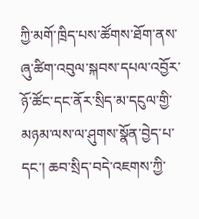ཀྱི་མགོ་ཁྲིད་པས་ཚོགས་ཐོག་ནས་ཞུ་ཚིག་འབུལ་སྐབས་དཔལ་འབྱོར་ཉོ་ཚོང་དང་ནོར་སྲིད་མ་དངུལ་གྱི་མཉམ་ལས་ལ་ཤུགས་སྣོན་བྱེད་པ་དང་། ཆབ་སྲིད་བདེ་འཇགས་ཀྱི་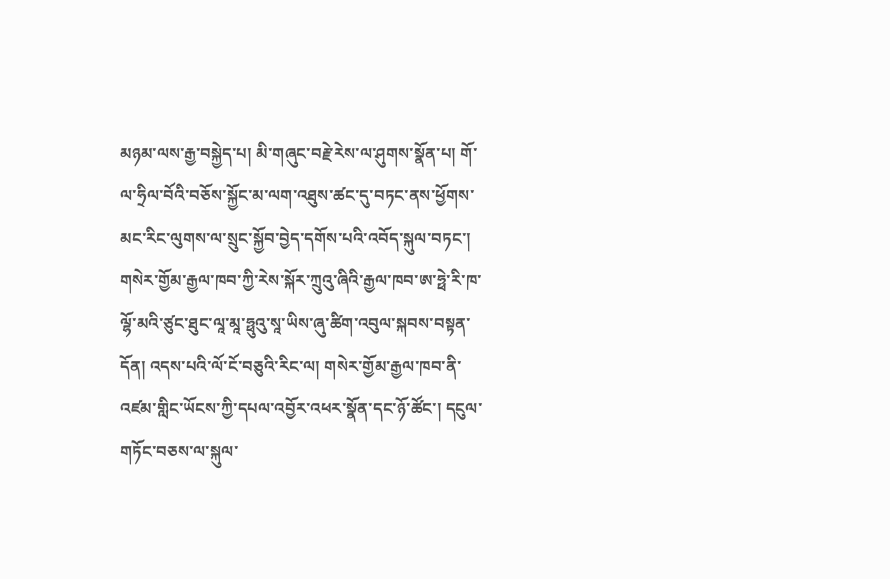མཉམ་ལས་རྒྱ་བསྐྱེད་པ། མི་གཞུང་བརྗེ་རེས་ལ་ཤུགས་སྣོན་པ། གོ་ལ་ཧྲིལ་བོའི་བཅོས་སྐྱོང་མ་ལག་འཐུས་ཚང་དུ་བཏང་ནས་ཕྱོགས་མང་རིང་ལུགས་ལ་སྲུང་སྐྱོབ་བྱེད་དགོས་པའི་འབོད་སྐུལ་བཏང་།
གསེར་གྱོམ་རྒྱལ་ཁབ་ཀྱི་རེས་སྐོར་ཀྲུའུ་ཞིའི་རྒྱལ་ཁབ་ཨ་ཧྥེ་རི་ཁ་ལྷོ་མའི་ཙུང་ཐུང་ལཱ་མཱ་ཧྥུའུ་སཱ་ཡིས་ཞུ་ཚིག་འབུལ་སྐབས་བསྟན་དོན། འདས་པའི་ལོ་ངོ་བཅུའི་རིང་ལ། གསེར་གྱོམ་རྒྱལ་ཁབ་ནི་འཛམ་གླིང་ཡོངས་ཀྱི་དཔལ་འབྱོར་འཕར་སྣོན་དང་ཉོ་ཚོང་། དངུལ་གཏོང་བཅས་ལ་སྐུལ་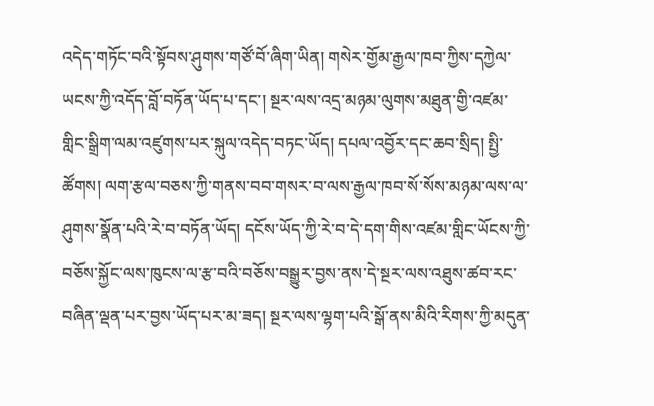འདེད་གཏོང་བའི་སྟོབས་ཤུགས་གཙོ་བོ་ཞིག་ཡིན། གསེར་གྱོམ་རྒྱལ་ཁབ་ཀྱིས་དཀྱེལ་ཡངས་ཀྱི་འདོད་བློ་བཏོན་ཡོད་པ་དང་། སྔར་ལས་འདྲ་མཉམ་ལུགས་མཐུན་གྱི་འཛམ་གླིང་སྒྲིག་ལམ་འཛུགས་པར་སྐུལ་འདེད་བཏང་ཡོད། དཔལ་འབྱོར་དང་ཆབ་སྲིད། སྤྱི་ཚོགས། ལག་རྩལ་བཅས་ཀྱི་གནས་བབ་གསར་བ་ལས་རྒྱལ་ཁབ་སོ་སོས་མཉམ་ལས་ལ་ཤུགས་སྣོན་པའི་རེ་བ་བཏོན་ཡོད། དངོས་ཡོད་ཀྱི་རེ་བ་དེ་དག་གིས་འཛམ་གླིང་ཡོངས་ཀྱི་བཅོས་སྐྱོང་ལས་ཁུངས་ལ་རྩ་བའི་བཅོས་བསྒྱུར་བྱས་ནས་དེ་སྔར་ལས་འཐུས་ཚབ་རང་བཞིན་ལྡན་པར་བྱས་ཡོད་པར་མ་ཟད། སྔར་ལས་ལྷག་པའི་སྒོ་ནས་མིའི་རིགས་ཀྱི་མདུན་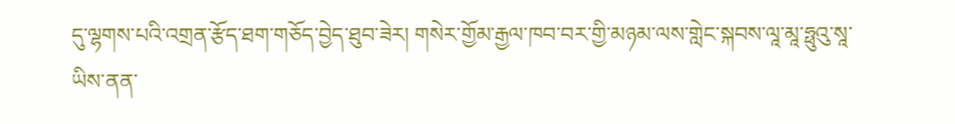དུ་ལྷགས་པའི་འགྲན་རྩོད་ཐག་གཅོད་བྱེད་ཐུབ་ཟེར། གསེར་གྱོམ་རྒྱལ་ཁབ་བར་གྱི་མཉམ་ལས་གླེང་སྐབས་ལཱ་མཱ་ཧྥུའུ་སཱ་ཡིས་ནན་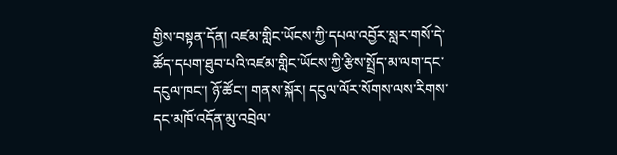གྱིས་བསྟན་དོན། འཛམ་གླིང་ཡོངས་ཀྱི་དཔལ་འབྱོར་སླར་གསོ་དེ་ཚོད་དཔག་ཐུབ་པའི་འཛམ་གླིང་ཡོངས་ཀྱི་རྩིས་སྤྲོད་མ་ལག་དང་དངུལ་ཁང་། ཉོ་ཚོང་། གནས་སྐོར། དངུལ་ལོར་སོགས་ལས་རིགས་དང་མཁོ་འདོན་མུ་འབྲེལ་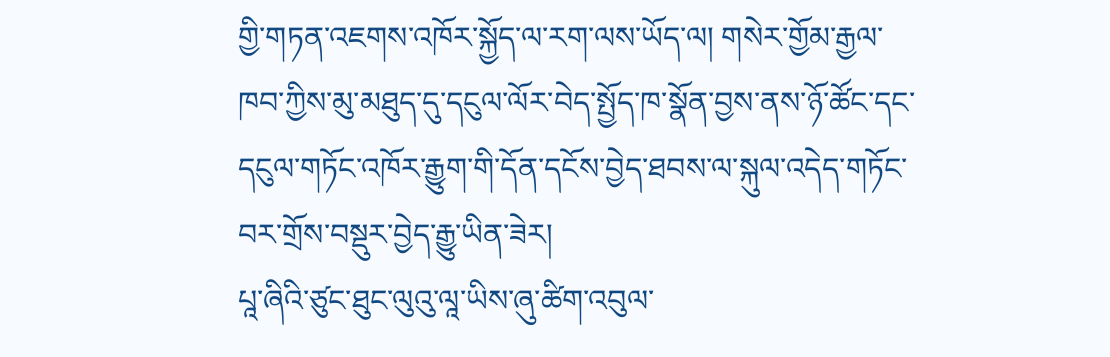གྱི་གཏན་འཇགས་འཁོར་སྐྱོད་ལ་རག་ལས་ཡོད་ལ། གསེར་གྱོམ་རྒྱལ་ཁབ་ཀྱིས་མུ་མཐུད་དུ་དངུལ་ལོར་བེད་སྤྱོད་ཁ་སྣོན་བྱས་ནས་ཉོ་ཚོང་དང་དངུལ་གཏོང་འཁོར་རྒྱུག་གི་དོན་དངོས་བྱེད་ཐབས་ལ་སྐུལ་འདེད་གཏོང་བར་གྲོས་བསྡུར་བྱེད་རྒྱུ་ཡིན་ཟེར།
པཱ་ཞིའི་ཙུང་ཐུང་ལུའུ་ལཱ་ཡིས་ཞུ་ཚིག་འབུལ་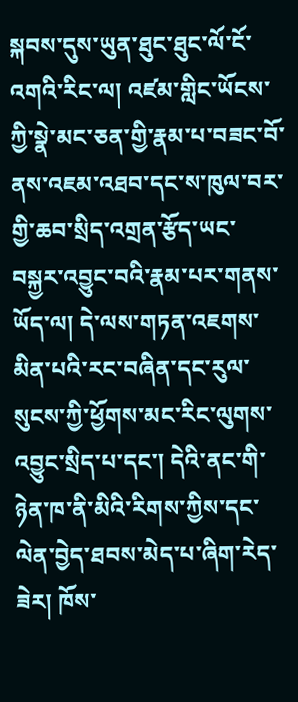སྐབས་དུས་ཡུན་ཐུང་ཐུང་ལོ་ངོ་འགའི་རིང་ལ། འཛམ་གླིང་ཡོངས་ཀྱི་སྣེ་མང་ཅན་གྱི་རྣམ་པ་བཟང་བོ་ནས་འཇམ་འཐབ་དང་ས་ཁུལ་བར་གྱི་ཆབ་སྲིད་འགྲན་རྩོད་ཡང་བསྐྱར་འབྱུང་བའི་རྣམ་པར་གནས་ཡོད་ལ། དེ་ལས་གཏན་འཇགས་མིན་པའི་རང་བཞིན་དང་རུལ་སུངས་ཀྱི་ཕྱོགས་མང་རིང་ལུགས་འབྱུང་སྲིད་པ་དང་། དེའི་ནང་གི་ཉེན་ཁ་ནི་མིའི་རིགས་ཀྱིས་དང་ལེན་བྱེད་ཐབས་མེད་པ་ཞིག་རེད་ཟེར། ཁོས་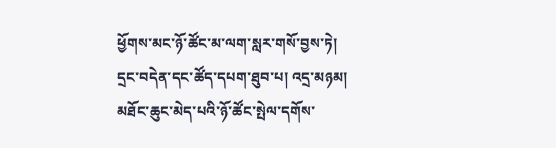ཕྱོགས་མང་ཉོ་ཚོང་མ་ལག་སླར་གསོ་བྱས་ཏེ། དྲང་བདེན་དང་ཚོད་དཔག་ཐུབ་པ། འདྲ་མཉམ། མཐོང་ཆུང་མེད་པའི་ཉོ་ཚོང་སྤེལ་དགོས་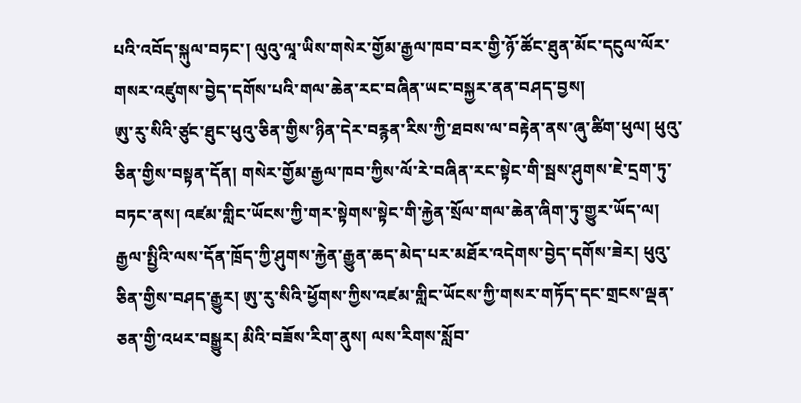པའི་འབོད་སྐུལ་བཏང་། ལུའུ་ལཱ་ཡིས་གསེར་གྱོམ་རྒྱལ་ཁབ་བར་གྱི་ཉོ་ཚོང་ཐུན་མོང་དངུལ་ལོར་གསར་འཛུགས་བྱེད་དགོས་པའི་གལ་ཆེན་རང་བཞིན་ཡང་བསྐྱར་ནན་བཤད་བྱས།
ཨུ་རུ་སིའི་ཙུང་ཐུང་ཕུའུ་ཅིན་གྱིས་ཉིན་དེར་བརྙན་རིས་ཀྱི་ཐབས་ལ་བརྟེན་ནས་ཞུ་ཚིག་ཕུལ། ཕུའུ་ཅིན་གྱིས་བསྟན་དོན། གསེར་གྱོམ་རྒྱལ་ཁབ་ཀྱིས་ལོ་རེ་བཞིན་རང་སྟེང་གི་སྦས་ཤུགས་ཇེ་དྲག་ཏུ་བཏང་ནས། འཛམ་གླིང་ཡོངས་ཀྱི་གར་སྟེགས་སྟེང་གི་རྐྱེན་སྲོལ་གལ་ཆེན་ཞིག་ཏུ་གྱུར་ཡོད་ལ། རྒྱལ་སྤྱིའི་ལས་དོན་ཁྲོད་ཀྱི་ཤུགས་རྐྱེན་རྒྱུན་ཆད་མེད་པར་མཐོར་འདེགས་བྱེད་དགོས་ཟེར། ཕུའུ་ཅིན་གྱིས་བཤད་རྒྱུར། ཨུ་རུ་སིའི་ཕྱོགས་ཀྱིས་འཛམ་གླིང་ཡོངས་ཀྱི་གསར་གཏོད་དང་གྲངས་ལྡན་ཅན་གྱི་འཕར་བསྒྱུར། མིའི་བཟོས་རིག་ནུས། ལས་རིགས་སློབ་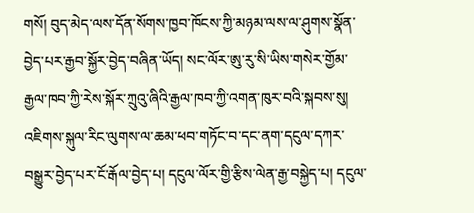གསོ། བུད་མེད་ལས་དོན་སོགས་ཁྱབ་ཁོངས་ཀྱི་མཉམ་ལས་ལ་ཤུགས་སྣོན་བྱེད་པར་རྒྱབ་སྐྱོར་བྱེད་བཞིན་ཡོད། སང་ལོར་ཨུ་རུ་སི་ཡིས་གསེར་གྱོམ་རྒྱལ་ཁབ་ཀྱི་རེས་སྐོར་ཀྲུའུ་ཞིའི་རྒྱལ་ཁབ་ཀྱི་འགན་ཁུར་བའི་སྐབས་སུ། འཇིགས་སྐུལ་རིང་ལུགས་ལ་ཆམ་ཕབ་གཏོང་བ་དང་ནག་དངུལ་དཀར་བསྒྱུར་བྱེད་པར་ངོ་རྒོལ་བྱེད་པ། དངུལ་ལོར་གྱི་རྩིས་ལེན་རྒྱ་བསྐྱེད་པ། དངུལ་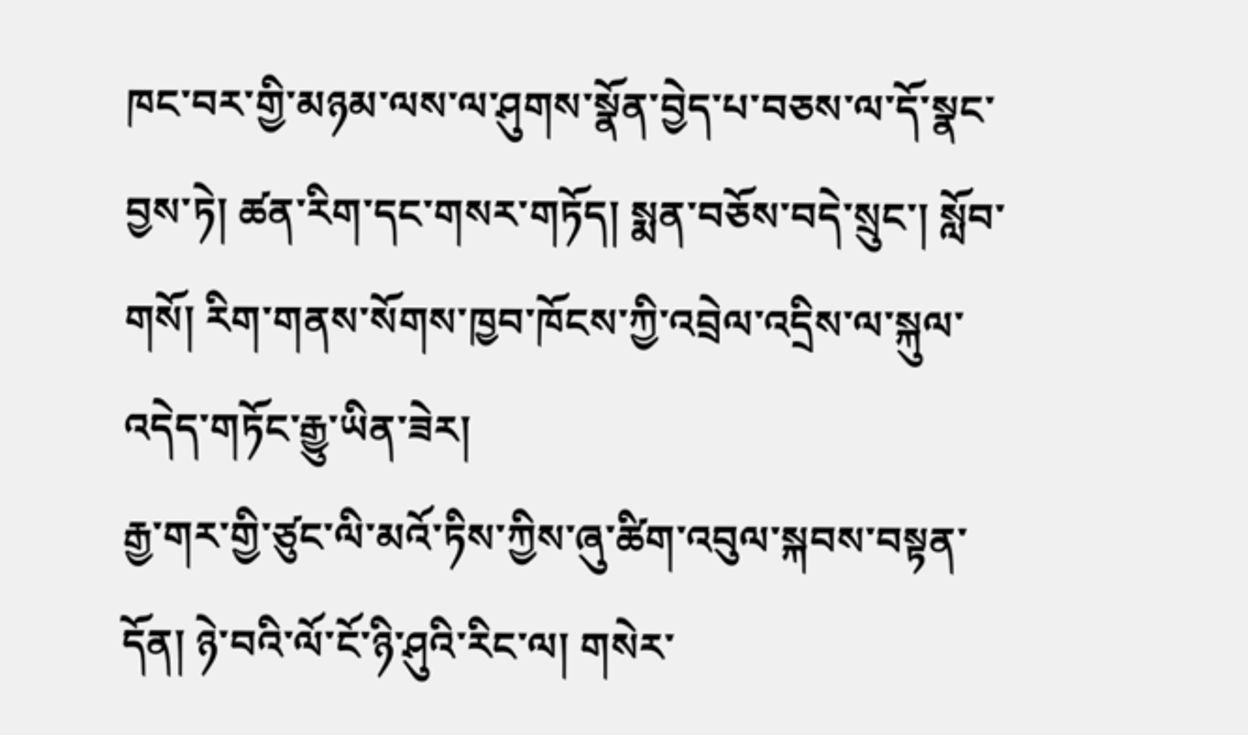ཁང་བར་གྱི་མཉམ་ལས་ལ་ཤུགས་སྣོན་བྱེད་པ་བཅས་ལ་དོ་སྣང་བྱས་ཏེ། ཚན་རིག་དང་གསར་གཏོད། སྨན་བཅོས་བདེ་སྲུང་། སློབ་གསོ། རིག་གནས་སོགས་ཁྱབ་ཁོངས་ཀྱི་འབྲེལ་འདྲིས་ལ་སྐུལ་འདེད་གཏོང་རྒྱུ་ཡིན་ཟེར།
རྒྱ་གར་གྱི་ཙུང་ལི་མའོ་ཏིས་ཀྱིས་ཞུ་ཚིག་འབུལ་སྐབས་བསྟན་དོན། ཉེ་བའི་ལོ་ངོ་ཉི་ཤུའི་རིང་ལ། གསེར་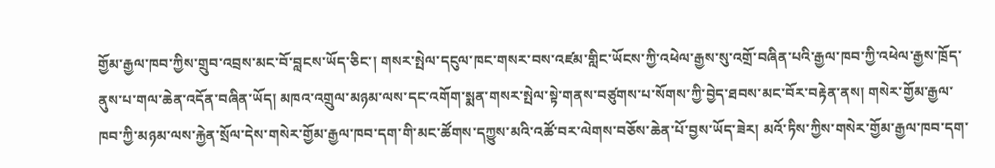གྱོམ་རྒྱལ་ཁབ་ཀྱིས་གྲུབ་འབྲས་མང་བོ་བླངས་ཡོད་ཅིང་། གསར་སྤེལ་དངུལ་ཁང་གསར་བས་འཛམ་གླིང་ཡོངས་ཀྱི་འཕེལ་རྒྱས་སུ་འགྲོ་བཞིན་པའི་རྒྱལ་ཁབ་ཀྱི་འཕེལ་རྒྱས་ཁྲོད་ནུས་པ་གལ་ཆེན་འདོན་བཞིན་ཡོད། མཁའ་འགྲུལ་མཉམ་ལས་དང་འགོག་སྨན་གསར་སྤེལ་སྟེ་གནས་བཙུགས་པ་སོགས་ཀྱི་བྱེད་ཐབས་མང་བོར་བརྟེན་ནས། གསེར་གྱོམ་རྒྱལ་ཁབ་ཀྱི་མཉམ་ལས་རྐྱེན་སྲོལ་དེས་གསེར་གྱོམ་རྒྱལ་ཁབ་དག་གི་མང་ཚོགས་དཀྱུས་མའི་འཚོ་བར་ལེགས་བཅོས་ཆེན་པོ་བྱས་ཡོད་ཟེར། མའོ་ཏིས་ཀྱིས་གསེར་གྱོམ་རྒྱལ་ཁབ་དག་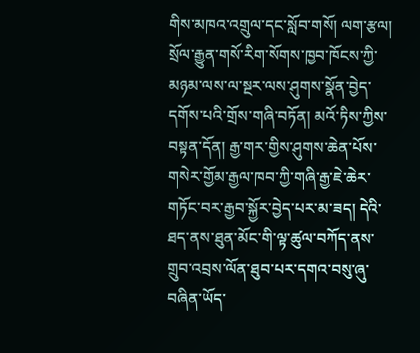གིས་མཁའ་འགྲུལ་དང་སློབ་གསོ། ལག་རྩལ། སྲོལ་རྒྱུན་གསོ་རིག་སོགས་ཁྱབ་ཁོངས་ཀྱི་མཉམ་ལས་ལ་སྔར་ལས་ཤུགས་སྣོན་བྱེད་དགོས་པའི་གྲོས་གཞི་བཏོན། མའོ་ཏིས་ཀྱིས་བསྟན་དོན། རྒྱ་གར་གྱིས་ཤུགས་ཆེན་པོས་གསེར་གྱོམ་རྒྱལ་ཁབ་ཀྱི་གཞི་རྒྱ་ཇེ་ཆེར་གཏོང་བར་རྒྱབ་སྐྱོར་བྱེད་པར་མ་ཟད། དེའི་ཐད་ནས་ཐུན་མོང་གི་ལྟ་ཚུལ་བཀོད་ནས་གྲུབ་འབྲས་ལོན་ཐུབ་པར་དགའ་བསུ་ཞུ་བཞིན་ཡོད་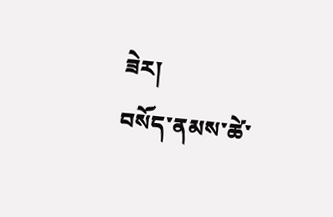ཟེར།
བསོད་ནམས་ཚེ་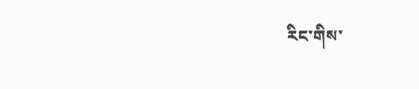རིང་གིས་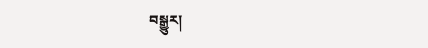བསྒྱུར།